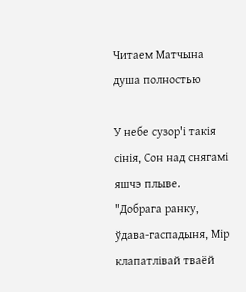Читаем Матчына душа полностью

У небе сузор'і такія сінія, Сон над снягамі яшчэ плыве. "Добрага ранку, ўдава-гаспадыня, Мір клапатлівай тваёй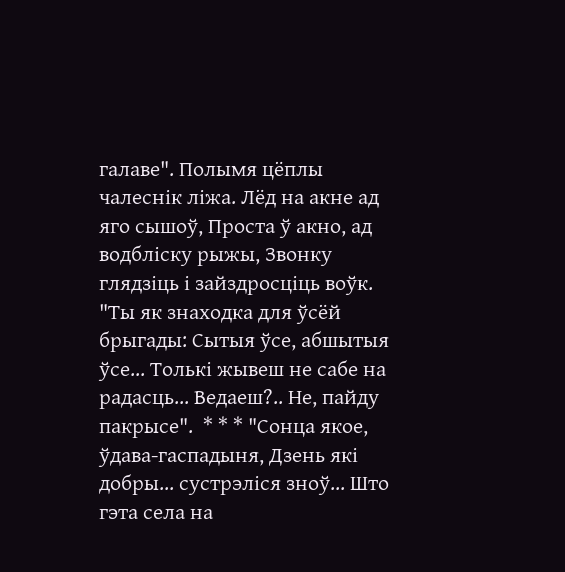галаве". Полымя цёплы чалеснік ліжа. Лёд на акне ад яго сышоў, Проста ў акно, ад водбліску рыжы, Звонку глядзіць і зайздросціць воўк. "Ты як знаходка для ўсёй брыгады: Сытыя ўсе, абшытыя ўсе... Толькі жывеш не сабе на радасць... Ведаеш?.. Не, пайду пакрысе".  * * * "Сонца якое, ўдава-гаспадыня, Дзень які добры... сустрэліся зноў... Што гэта села на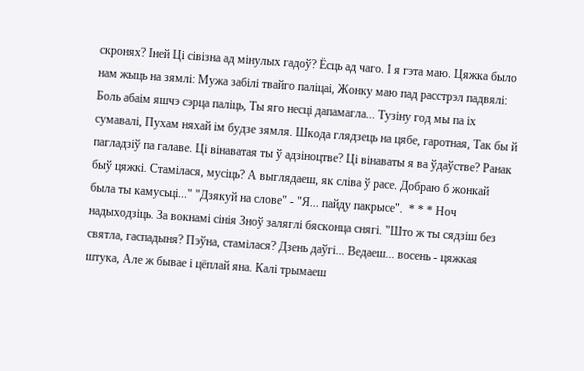скронях? Іней Ці сівізна ад мінулых гадоў? Ёсць ад чаго. І я гэта маю. Цяжка было нам жыць на зямлі: Мужа забілі твайго паліцаі, Жонку маю пад расстрэл падвялі: Боль абаім яшчэ сэрца паліць, Ты яго несці дапамагла... Тузіну год мы па іх сумавалі, Пухам няхай ім будзе зямля. Шкода глядзець на цябе, гаротная, Так бы й пагладзіў па галаве. Ці вінаватая ты ў адзіноцтве? Ці вінаваты я ва ўдаўстве? Ранак быў цяжкі. Стамілася, мусіць? А выглядаеш, як сліва ў расе. Добраю б жонкай была ты камусьці..." "Дзякуй на слове" - "Я... пайду пакрысе".  * * * Ноч надыходзіць. За вокнамі сінія Зноў заляглі бясконца снягі. "Што ж ты сядзіш без святла, гаспадыня? Пэўна, стамілася? Дзень даўгі... Ведаеш... восень - цяжкая штука, Але ж бывае і цёплай яна. Калі трымаеш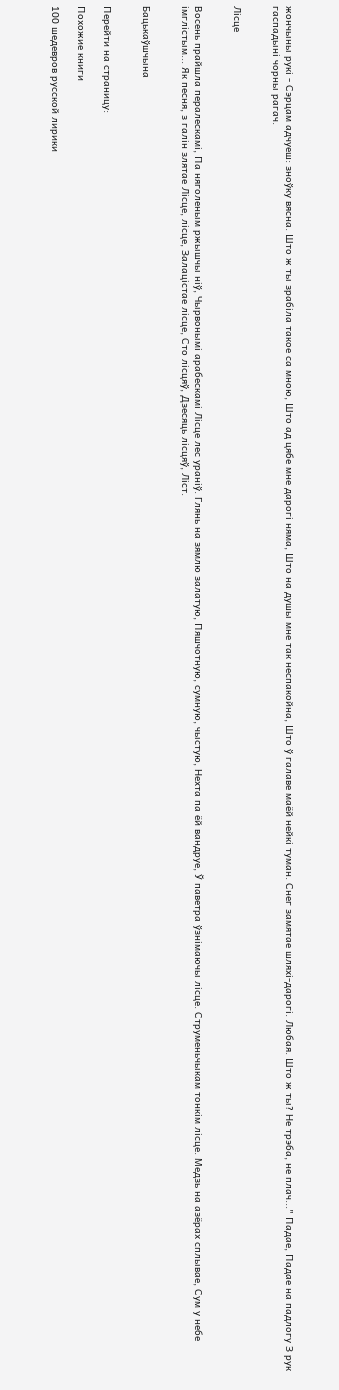жончыны рукі - Сэрцам адчуеш: зноўку вясна. Што ж ты зрабіла такое са мною, Што ад цябе мне дарогі няма, Што на душы мне так неспакойна, Што ў галаве маёй нейкі туман. Снег замятае шляхі-дарогі. Любая. Што ж ты? Не трэба, не плач..." Падае, Падае на падлогу З рук гаспадыні чорны рагач.


Лісце


Восень прайшла пералескамі, Па няголеным ржышчы ніў, Чырвонымі арабескамі Лісце лес ураніў. Глянь на зямлю залатую, Пяшчотную, сумную, чыстую, Нехта па ёй вандруе, Ў паветра ўзнімаючы лісце. Струменьчыкам тонкім лісце. Медзь на азёрах сплывае, Сум у небе імглістым... Як песня, з галін злятае Лісце, лісце, Залацістае лісце, Сто лісцяў, Дзесяць лісцяў, Ліст.


Бацькаўшчына


Перейти на страницу:

Похожие книги

100 шедевров русской лирики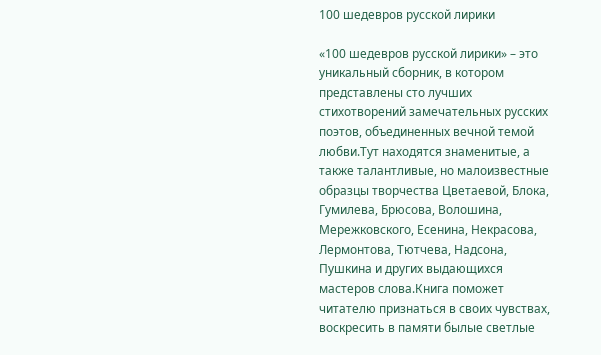100 шедевров русской лирики

«100 шедевров русской лирики» – это уникальный сборник, в котором представлены сто лучших стихотворений замечательных русских поэтов, объединенных вечной темой любви.Тут находятся знаменитые, а также талантливые, но малоизвестные образцы творчества Цветаевой, Блока, Гумилева, Брюсова, Волошина, Мережковского, Есенина, Некрасова, Лермонтова, Тютчева, Надсона, Пушкина и других выдающихся мастеров слова.Книга поможет читателю признаться в своих чувствах, воскресить в памяти былые светлые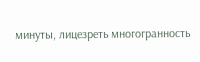минуты, лицезреть многогранность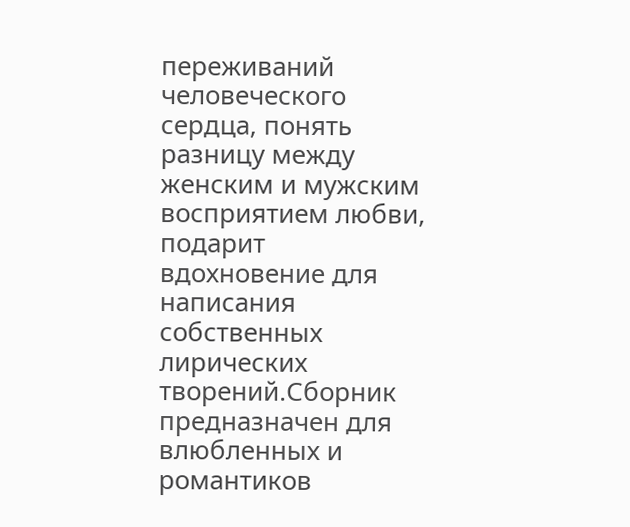переживаний человеческого сердца, понять разницу между женским и мужским восприятием любви, подарит вдохновение для написания собственных лирических творений.Сборник предназначен для влюбленных и романтиков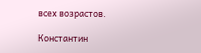всех возрастов.

Константин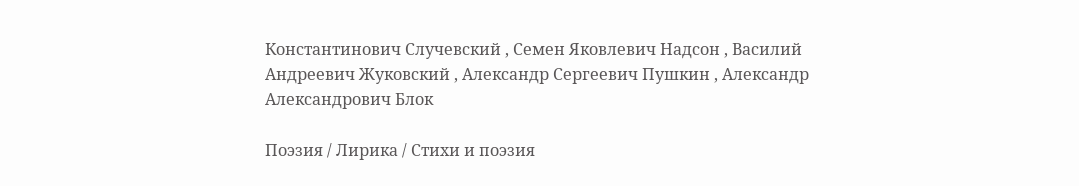Константинович Случевский , Семен Яковлевич Надсон , Василий Андреевич Жуковский , Александр Сергеевич Пушкин , Александр Александрович Блок

Поэзия / Лирика / Стихи и поэзия